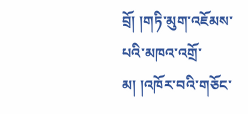བྲོ། །གཏི་མུག་འཇོམས་པའི་མཁའ་འགྲོ་མ། །འཁོར་བའི་གཅོང་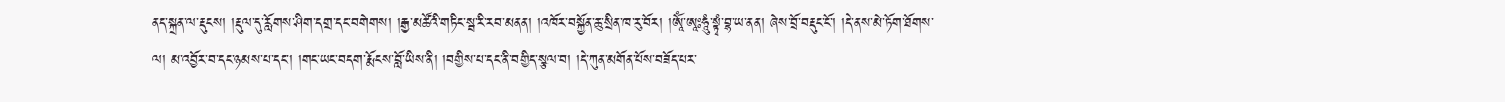ནད་སྐྲན་ལ་རྡུངས། །རྡུལ་དུ་རློགས་ཤིག་དགྲ་དང་བགེགས། །རྒྱ་མཚོའི་གཏིང་སྦ་རི་རབ་མནན། །འཁོར་བསྐྱོན་ཆུ་སྲིན་ཁ་རུ་བོར། །ཨཱོཾ་ཨཱཿཧཱུཾ་སྟྭཾ་བྷ་ཡ་ནན། ཞེས་བྲོ་བརྡུང་ངོ་། །དེ་ནས་མེ་ཏོག་ཐོགས་ལ། མ་འབྱོར་བ་དང་ཉམས་པ་དང་། །གང་ཡང་བདག་རྨོངས་བློ་ཡིས་ནི། །བགྱིས་པ་དང་ནི་བགྱིད་སྩལ་བ། །དེ་ཀུན་མགོན་པོས་བཟོད་པར་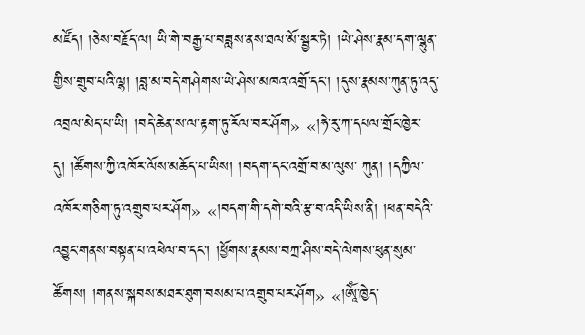མཛོད། །ཅེས་བརྗོད་ལ། ཡི་གེ་བརྒྱ་པ་བཟླས་ནས་ཐལ་མོ་སྦྱར་ཏེ། །ཡེ་ཤེས་རྣམ་དག་ལྷུན་གྱིས་གྲུབ་པའི་ལྷ། །བླ་མ་བདེ་གཤེགས་ཡེ་ཤེས་མཁའ་འགྲོ་དང་། །དུས་རྣམས་ཀུན་ཏུ་འདུ་འབྲལ་མེད་པ་ཡི། །བདེ་ཆེན་ས་ལ་རྟག་ཏུ་རོལ་བར་ཤོག» «།ཧེ་རུ་ཀ་དཔལ་གྲོང་ཁྱེར་དུ། །ཚོགས་ཀྱི་འཁོར་ལོས་མཆོད་པ་ཡིས། །བདག་དང་འགྲོ་བ་མ་ལུས་ ཀུན། །དཀྱིལ་འཁོར་གཅིག་ཏུ་འགྲུབ་པར་ཤོག» «།བདག་གི་དགེ་བའི་རྩ་བ་འདི་ཡིས་ནི། །ཕན་བདེའི་འབྱུང་གནས་བསྟན་པ་འཕེལ་བ་དང་། །ཕྱོགས་རྣམས་བཀྲ་ཤིས་བདེ་ལེགས་ཕུན་སུམ་ཚོགས། །གནས་སྐབས་མཐར་ཐུག་བསམ་པ་འགྲུབ་པར་ཤོག» «།ཨཱོཾ་ཁྱེད་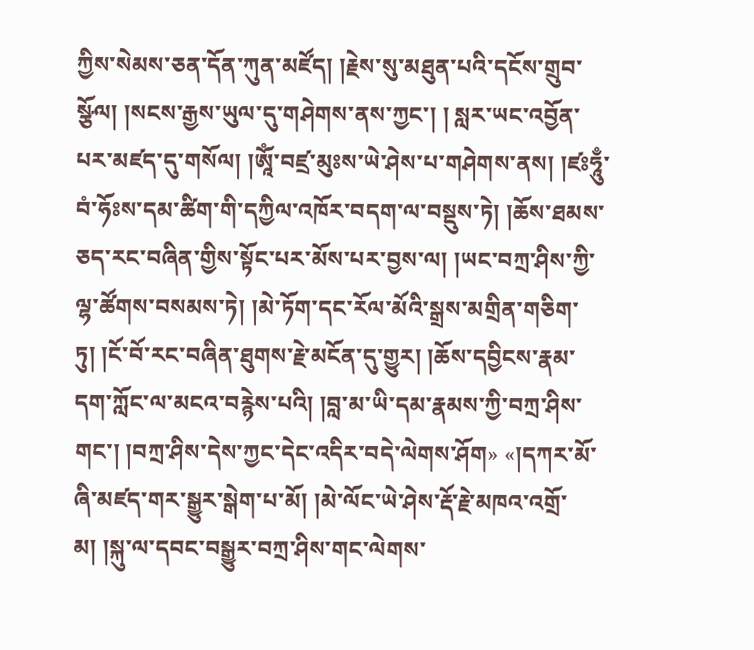ཀྱིས་སེམས་ཅན་དོན་ཀུན་མཛོད། །རྗེས་སུ་མཐུན་པའི་དངོས་གྲུབ་སྩོལ། །སངས་རྒྱས་ཡུལ་དུ་གཤེགས་ནས་ཀྱང་། ། སླར་ཡང་འབྱོན་པར་མཛད་དུ་གསོལ། །ཨཱོཾ་བཛྲ་མུཿས་ཡེ་ཤེས་པ་གཤེགས་ནས། །ཛཿཧཱུྃ་བཾ་ཧོཿས་དམ་ཚིག་གི་དཀྱིལ་འཁོར་བདག་ལ་བསྡུས་ཏེ། །ཆོས་ཐམས་ཅད་རང་བཞིན་གྱིས་སྟོང་པར་མོས་པར་བྱས་ལ། །ཡང་བཀྲ་ཤིས་ཀྱི་ལྷ་ཚོགས་བསམས་ཏེ། །མེ་ཏོག་དང་རོལ་མོའི་སྒྲས་མགྲིན་གཅིག་ཏུ། །ངོ་བོ་རང་བཞིན་ཐུགས་རྗེ་མངོན་དུ་གྱུར། །ཆོས་དབྱིངས་རྣམ་དག་ཀློང་ལ་མངའ་བརྙེས་པའི། །བླ་མ་ཡི་དམ་རྣམས་ཀྱི་བཀྲ་ཤིས་གང་། །བཀྲ་ཤིས་དེས་ཀྱང་དེང་འདིར་བདེ་ལེགས་ཤོག» «།དཀར་མོ་ཞི་མཛད་གར་སྒྱུར་སྒེག་པ་མོ། །མེ་ལོང་ཡེ་ཤེས་རྡོ་རྗེ་མཁའ་འགྲོ་མ། །སྐུ་ལ་དབང་བསྒྱུར་བཀྲ་ཤིས་གང་ལེགས་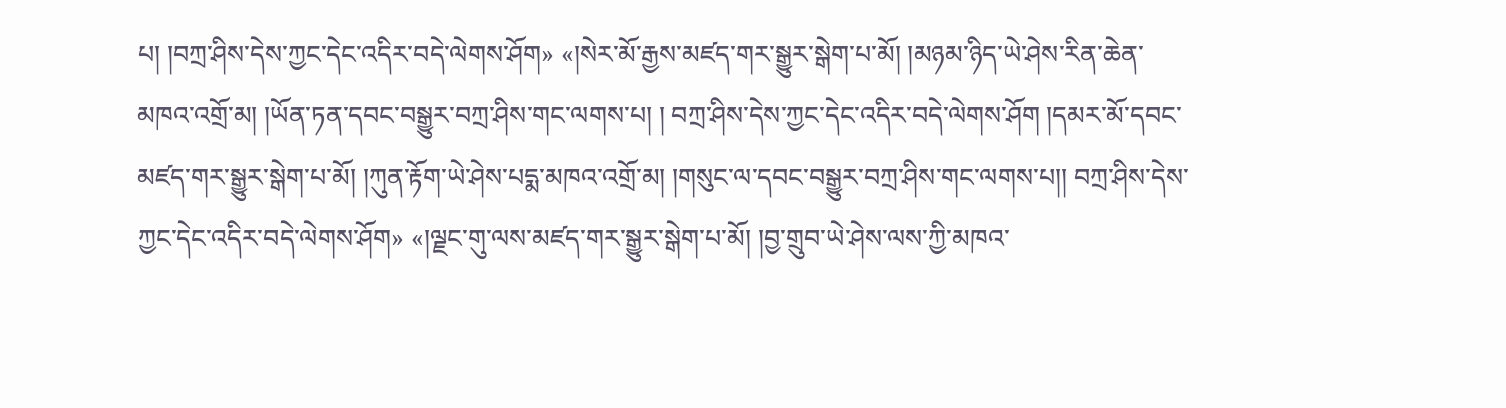པ། །བཀྲ་ཤིས་དེས་ཀྱང་དེང་འདིར་བདེ་ལེགས་ཤོག» «།སེར་མོ་རྒྱས་མཛད་གར་སྒྱུར་སྒེག་པ་མོ། །མཉམ་ཉིད་ཡེ་ཤེས་རིན་ཆེན་མཁའ་འགྲོ་མ། །ཡོན་ཏན་དབང་བསྒྱུར་བཀྲ་ཤིས་གང་ལགས་པ། ། བཀྲ་ཤིས་དེས་ཀྱང་དེང་འདིར་བདེ་ལེགས་ཤོག །དམར་མོ་དབང་མཛད་གར་སྒྱུར་སྒེག་པ་མོ། །ཀུན་རྟོག་ཡེ་ཤེས་པདྨ་མཁའ་འགྲོ་མ། །གསུང་ལ་དབང་བསྒྱུར་བཀྲ་ཤིས་གང་ལགས་པ།། བཀྲ་ཤིས་དེས་ཀྱང་དེང་འདིར་བདེ་ལེགས་ཤོག» «།ལྗང་གུ་ལས་མཛད་གར་སྒྱུར་སྒེག་པ་མོ། །བྱ་གྲུབ་ཡེ་ཤེས་ལས་ཀྱི་མཁའ་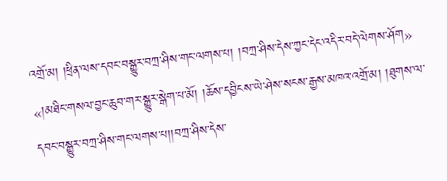འགྲོ་མ། །ཕྲིན་ལས་དབང་བསྒྱུར་བཀྲ་ཤིས་གང་ལགས་པ། །བཀྲ་ཤིས་དེས་ཀྱང་དེང་འདིར་བདེ་ལེགས་ཤོག» «།མཐིང་གསལ་བྱང་ཆུབ་གར་སྒྱུར་སྒེག་པ་མོ། །ཆོས་དབྱིངས་ཡེ་ཤེས་སངས་རྒྱས་མཁའ་འགྲོ་མ། །ཐུགས་ལ་དབང་བསྒྱུར་བཀྲ་ཤིས་གང་ལགས་པ།།བཀྲ་ཤིས་དེས་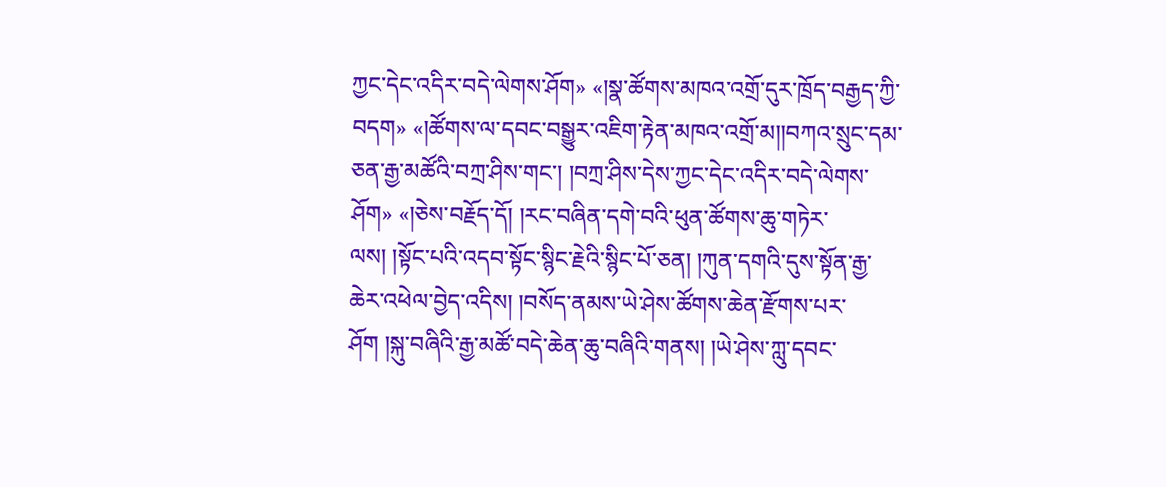ཀྱང་དེང་འདིར་བདེ་ལེགས་ཤོག» «།སྣ་ཚོགས་མཁའ་འགྲོ་དུར་ཁྲོད་བརྒྱད་ཀྱི་བདག» «།ཚོགས་ལ་དབང་བསྒྱུར་འཇིག་རྟེན་མཁའ་འགྲོ་མ།།བཀའ་སྲུང་དམ་ཅན་རྒྱ་མཚོའི་བཀྲ་ཤིས་གང་། །བཀྲ་ཤིས་དེས་ཀྱང་དེང་འདིར་བདེ་ལེགས་ཤོག» «།ཅེས་བརྗོད་དོ། །རང་བཞིན་དགེ་བའི་ཕུན་ཚོགས་ཆུ་གཏེར་ལས། །སྟོང་པའི་འདབ་སྟོང་སྙིང་རྗེའི་སྙིང་པོ་ཅན། །ཀུན་དགའི་དུས་སྟོན་རྒྱ་ཆེར་འཕེལ་བྱེད་འདིས། །བསོད་ནམས་ཡེ་ཤེས་ཚོགས་ཆེན་རྫོགས་པར་ཤོག །སྐུ་བཞིའི་རྒྱ་མཚོ་བདེ་ཆེན་ཆུ་བཞིའི་གནས། །ཡེ་ཤེས་ཀླུ་དབང་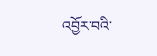འབྱོར་བའི་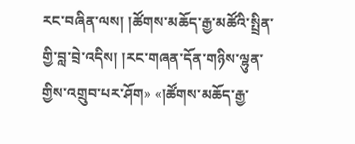རང་བཞིན་ལས། །ཚོགས་མཆོད་རྒྱ་མཚོའི་སྤྲིན་གྱི་བླ་བྲེ་འདིས། །རང་གཞན་དོན་གཉིས་ལྷུན་གྱིས་འགྲུབ་པར་ཤོག» «།ཚོགས་མཆོད་རྒྱ་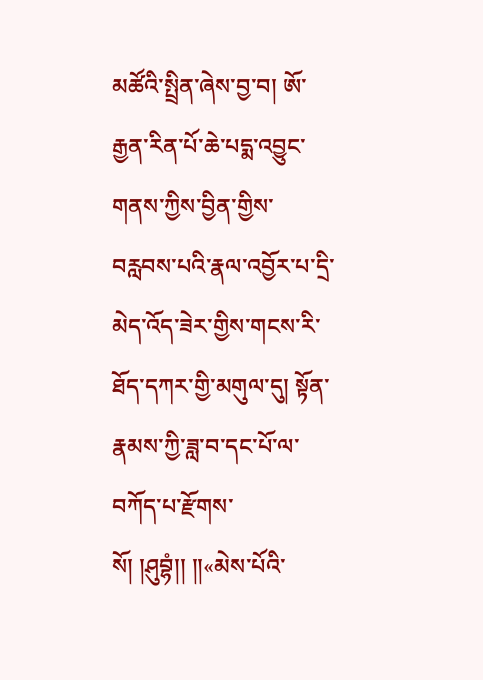མཚོའི་སྤྲིན་ཞེས་བྱ་བ། ཨོ་རྒྱན་རིན་པོ་ཆེ་པདྨ་འབྱུང་གནས་ཀྱིས་བྱིན་གྱིས་བརླབས་པའི་རྣལ་འབྱོར་པ་དྲི་མེད་འོད་ཟེར་གྱིས་གངས་རི་ཐོད་དཀར་གྱི་མགུལ་དུ། སྟོན་རྣམས་ཀྱི་ཟླ་བ་དང་པོ་ལ་བཀོད་པ་རྫོགས་སོ། །ཤུབྷཾ།། །།«མེས་པོའི་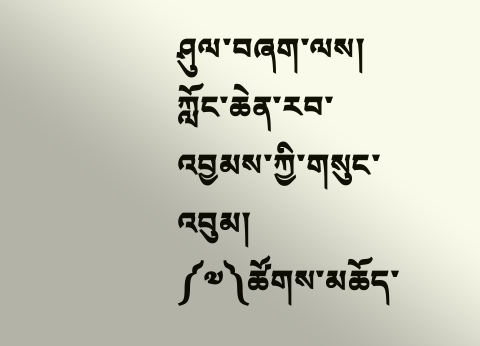ཤུལ་བཞག་ལས། ཀློང་ཆེན་རབ་འབྱམས་ཀྱི་གསུང་འབུམ། ༼༧༽ཚོགས་མཆོད་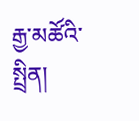རྒྱ་མཚོའི་སྤྲིན།